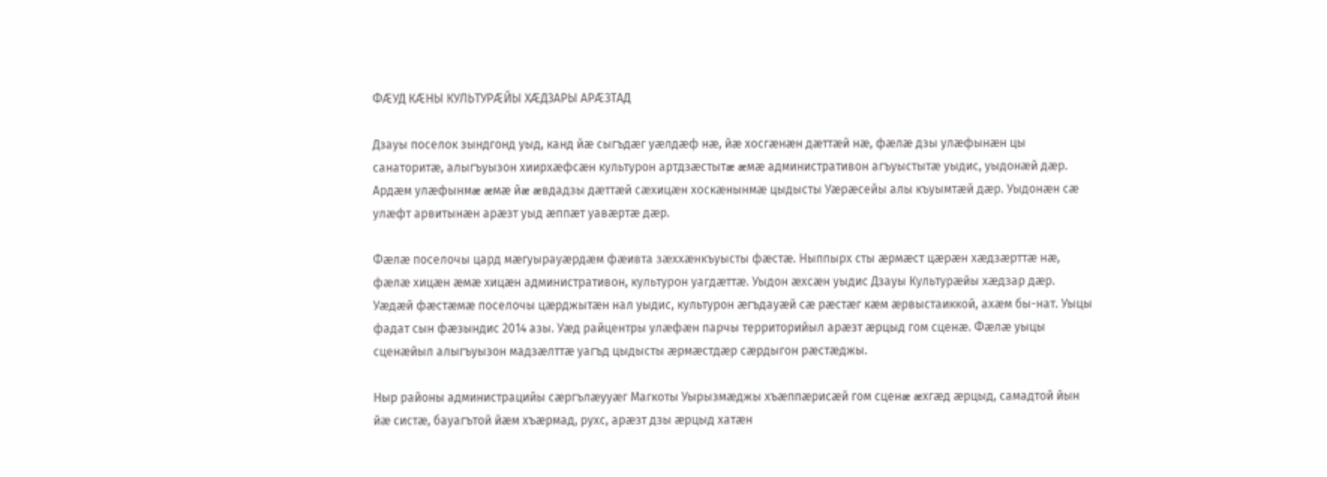ФÆУД КÆНЫ КУЛЬТУРÆЙЫ ХÆДЗАРЫ АРÆЗТАД

Дзауы поселок зындгонд уыд, канд йæ сыгъдæг уæлдæф нæ, йæ хосгæнæн дæттæй нæ, фæлæ дзы улæфынæн цы санаторитæ, алыгъуызон хиирхæфсæн культурон артдзæстытæ æмæ административон агъуыстытæ уыдис, уыдонæй дæр. Ардæм улæфынмæ æмæ йæ æвдадзы дæттæй сæхицæн хоскæнынмæ цыдысты Уæрæсейы алы къуымтæй дæр. Уыдонæн сæ улæфт арвитынæн арæзт уыд æппæт уавæртæ дæр.

Фæлæ поселочы цард мæгуырауæрдæм фæивта зæххæнкъуысты фæстæ. Ныппырх сты æрмæст цæрæн хæдзæрттæ нæ, фæлæ хицæн æмæ хицæн административон, культурон уагдæттæ. Уыдон æхсæн уыдис Дзауы Культурæйы хæдзар дæр. Уæдæй фæстæмæ поселочы цæрджытæн нал уыдис, культурон æгъдауæй сæ рæстæг кæм æрвыстаиккой, ахæм бы-нат. Уыцы фадат сын фæзындис 2014 азы. Уæд райцентры улæфæн парчы территорийыл арæзт æрцыд гом сценæ. Фæлæ уыцы сценæйыл алыгъуызон мадзæлттæ уагъд цыдысты æрмæстдæр сæрдыгон рæстæджы.

Ныр районы администрацийы сæргълæууæг Магкоты Уырызмæджы хъæппæрисæй гом сценæ æхгæд æрцыд, самадтой йын йæ систæ, бауагътой йæм хъæрмад, рухс, арæзт дзы æрцыд хатæн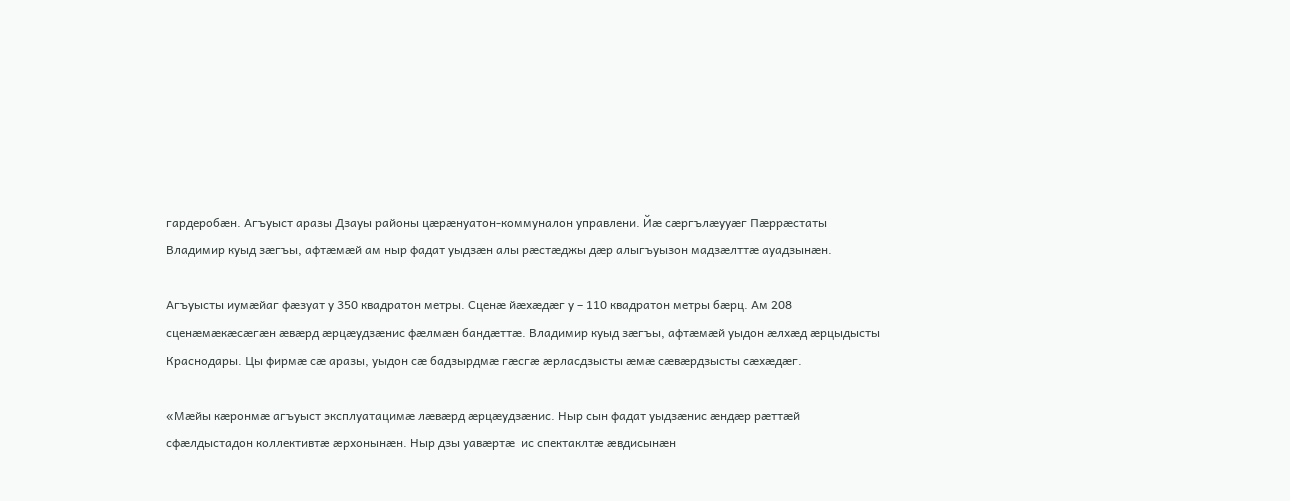гардеробæн. Агъуыст аразы Дзауы районы цæрæнуатон-коммуналон управлени. Йæ сæргълæууæг Пæррæстаты Владимир куыд зæгъы, афтæмæй ам ныр фадат уыдзæн алы рæстæджы дæр алыгъуызон мадзæлттæ ауадзынæн.

Агъуысты иумæйаг фæзуат у 350 квадратон метры. Сценæ йæхæдæг у – 110 квадратон метры бæрц. Ам 208 сценæмæкæсæгæн æвæрд æрцæудзæнис фæлмæн бандæттæ. Владимир куыд зæгъы, афтæмæй уыдон æлхæд æрцыдысты Краснодары. Цы фирмæ сæ аразы, уыдон сæ бадзырдмæ гæсгæ æрласдзысты æмæ сæвæрдзысты сæхæдæг.

«Мæйы кæронмæ агъуыст эксплуатацимæ лæвæрд æрцæудзæнис. Ныр сын фадат уыдзæнис æндæр рæттæй сфæлдыстадон коллективтæ æрхонынæн. Ныр дзы уавæртæ  ис спектаклтæ æвдисынæн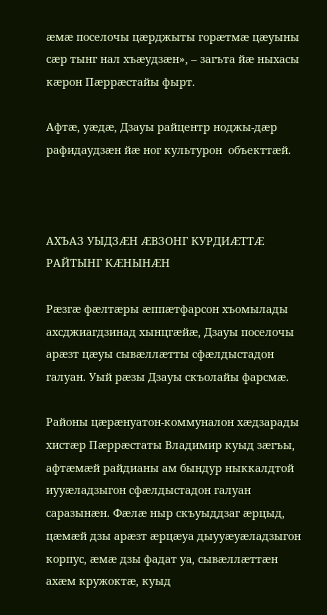æмæ поселочы цæрджыты горæтмæ цæуыны сæр тынг нал хъæудзæн», – загъта йæ ныхасы кæрон Пæррæстайы фырт.

Афтæ, уæдæ, Дзауы райцентр ноджы-дæр рафидаудзæн йæ ног культурон  объекттæй.



АХЪАЗ УЫДЗÆН ÆВЗОНГ КУРДИÆТТÆ РАЙТЫНГ КÆНЫНÆН

Рæзгæ фæлтæры æппæтфарсон хъомылады ахсджиагдзинад хынцгæйæ, Дзауы поселочы арæзт цæуы сывæллæтты сфæлдыстадон галуан. Уый рæзы Дзауы скъолайы фарсмæ.

Районы цæрæнуатон-коммуналон хæдзарады хистæр Пæррæстаты Владимир куыд зæгъы, афтæмæй райдианы ам бындур ныккалдтой иууæладзыгон сфæлдыстадон галуан саразынæн. Фæлæ ныр скъуыддзаг æрцыд, цæмæй дзы арæзт æрцæуа дыууæуæладзыгон корпус, æмæ дзы фадат уа, сывæллæттæн ахæм кружоктæ, куыд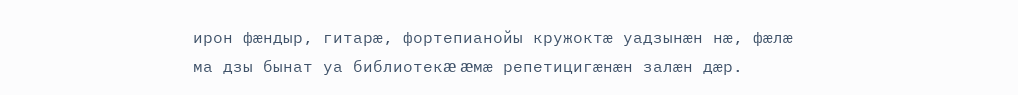ирон фæндыр, гитарæ, фортепианойы кружоктæ уадзынæн нæ, фæлæ ма дзы бынат уа библиотекæ æмæ репетицигæнæн залæн дæр.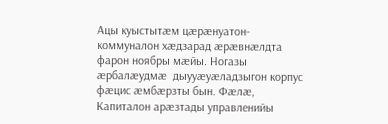Ацы куыстытæм цæрæнуатон-коммуналон хæдзарад æрæвнæлдта фарон ноябры мæйы. Ногазы æрбалæудмæ  дыууæуæладзыгон корпус фæцис æмбæрзты бын. Фæлæ, Капиталон арæзтады управленийы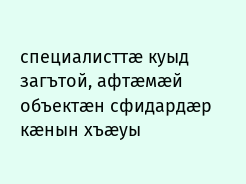специалисттæ куыд загътой, афтæмæй объектæн сфидардæр кæнын хъæуы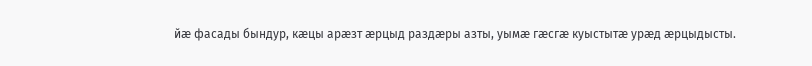йæ фасады бындур, кæцы арæзт æрцыд раздæры азты, уымæ гæсгæ куыстытæ урæд æрцыдысты.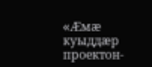«Æмæ куыддæр проектон-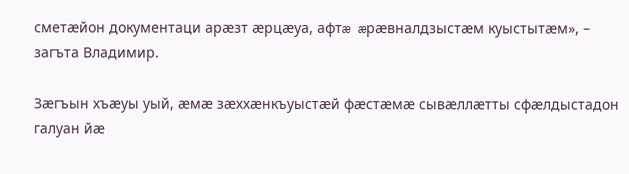сметæйон документаци арæзт æрцæуа, афтæ æрæвналдзыстæм куыстытæм», – загъта Владимир.

Зæгъын хъæуы уый, æмæ зæххæнкъуыстæй фæстæмæ сывæллæтты сфæлдыстадон галуан йæ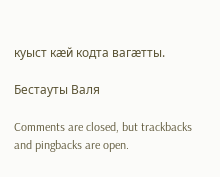куыст кæй кодта вагæтты.

Бестауты Валя

Comments are closed, but trackbacks and pingbacks are open.